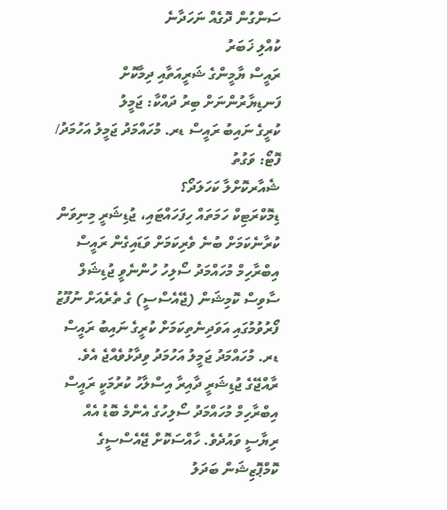ސަންގުން ދޮގެއް ނަހަދާނެ
ކުއްލި ޚަބަރު
ރައީސް ޔާމީންގެ ޝަރީއަތާއި ދިމާކޮށް ފަނޑިޔާރުންނަށް ބިރު ދައްކާ: ޖަމީލު
ކުރީގެ ނައިބު ރައީސް ޑރ. މުހައްމަދު ޖަމީލު އަހުމަދު/ ފޮޓޯ: ވަގުތު
ޝެއާރކޮށްލާ ކަހަލަދޯ؟
ޑިމޮކްރަޓިކް ހަމަތައް ހިފަހައްޓައި، ޖުޑިޝަރީ މިނިވަން ކުރާނެކަމަށް ބުނެ ވެރިކަމަށް ވަޑައިގެން ރައީސް އިބްރާހިމް މުހައްމަދު ސޯލިހު ހުންނެވީ ޖުޑިޝަލް ސާވިސް ކޮމިޝަން (ޖޭއެސްސީ) ގެ ތެރެއަށް ނުފޫޒު ފޯރުވުމުގައި އަވަދިނެތިކަމަށް ކުރީގެ ނައިބު ރައީސް ޑރ. މުހައްމަދު ޖަމީލު އަހުމަދު ވިދާޅުވެއްޖެ އެވެ.
ރާއްޖޭގެ ޖުޑިޝަރީ ދާއިރާ އިސްލާހު ކުރުމަކީ ރައީސް އިބްރާހިމް މުހައްމަދު ސޯލިހުގެ އެންމެ ބޮޑު އެއް ރިޔާސީ ވައުދެވެ. ހާއްސަކޮށް ޖޭއެސްސީގެ ކޮމްޕޮޒިޝަން ބަދަލު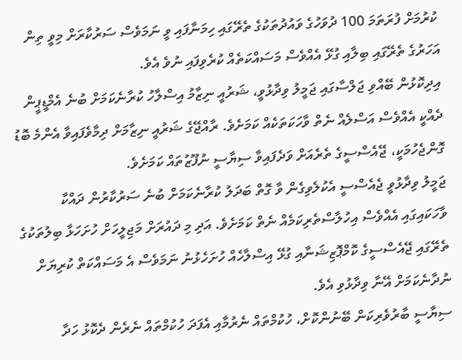ކުރުމަށް ފުރަތަމަ 100 ދުވަހުގެ ވައުދުތަކުގެ ތެރޭގައި ހިމަނާފައި ވީ ނަމަވެސް ސަރުކާރަށް މިވީ ތިން އަހަރުގެ ތެރޭގައި ބިލާއި ގުޅޭ އެއްވެސް މަސައްކަތެއް ކުރެވިފައި ނުވެ އެވެ.
އިދިކޮޅުން ބޭއްވި ޖަލްސާގައި ޖަމީލު ވިދާޅުވީ، ޝަރުއީ ނިޒާމު އިސްލާހު ކުރާނެކަމަށް ބުނެ އެމްޑީޕީން ދެއްކީ އެއްވެސް އަސްލެއް ނެތް ވާހަކަތަކެއް ކަމަށެވެ. ރާއްޖޭގެ ޝަރުއީ ނިޒާމަށް ދިމާވެފައިވާ އެންމެ ބޮޑު ގޮންޖެހުމަކީ، ޖޭއެސްސީގެ ތެރެއަށް ވަދެފައިވާ ސިޔާސީ ނުފޫޒުތައް ކަމަށެވެ.
ޖަމީލު ވިދާޅުވީ ޖެއެސްސީ އެކުލެވިގެން ވާ ގޮތް ބަދަލު ކުރާނެކަމަށް ބުނެ ސަރުކާރުން ދައްކާ ވާހަކައިގައި އެއްވެސް އިހުލާސްތެރިކަމެއް ނެތް ކަމަށެވެ. އަދި މި ދައުރަށް މަޖިލީހަށް ހުށަހަޅާ ބިލުތަކުގެ ތެރޭގައި ޖޭއެސްސީގެ ކޮމްޕޮޒިޝަނާއި ގުޅޭ އިސްލާހެއް ހުށަހެޅުނު ނަމަވެސް އެ މަސައްކަތް ކުރިޔަށް ނުދާނެކަމަށް އޭނާ ވިދާޅުވި އެވެ.
ސިޔާސީ ބާރުވެރިކަން ބޭނުންކޮށް، ހުކުމްތައް ނެރުމާއި އެފަދަ ހުކުމްތައް ނެރެން ދެކޮޅު ހަދާ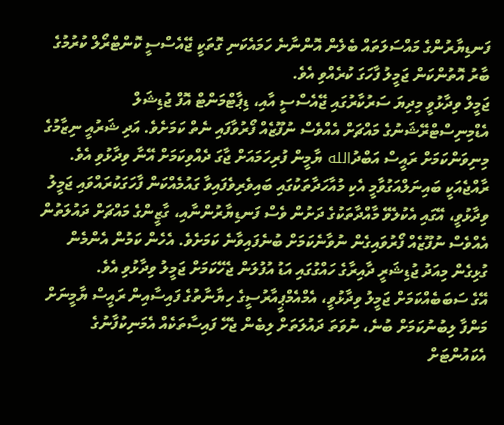ފަނޑިޔާރުންގެ މައްސަލަތައް ބެލެން އޮންނާނެ ހަމައެކަނި ގޮތަކީ ޖޭއެސްސީ ކޮންޓްރޯލް ކުރުމުގެ ބާރު އޮތުންކަން ޖަމީލު ފާހަގަ ކުރެއްވި އެވެ.
ޖަމީލް ވިދާޅުވީ މިދިޔަ ސަރުކާރުގައި ޖޭއެސްސީ އާއި، ޑިޕާޓްމަންޓް އޮފް ޖުޑިޝަލް އެޑްމިނިސްޓްރޭޝަނުގެ މައްޗަށް އެއްވެސް ނުފޫޒެއް ފޯރުވާފައި ނެތް ކަމަށެވެ. އަދި ޝަރުއީ ނިޒާމުގެ މިނިވަންކަމަށް ރައީސް އަބްދުالله ޔާމީން ފުރިހަމައަށް ޖާގަ ދެއްވިކަމަށް އޭނާ ވިދާޅުވި އެވެ.
ރާއްޖެއަކީ ބައިނަލްއަގުވާމީ އެކި މުއާހަދާތަކުގައި ބައިވެރިވެފައިވާ ގައުމެއްކަން ފާހަގަކުރައްވައި ޖަމީލު ވިދާޅުވީ، އޭގައި އެކުލެވޭ މާއްދާތަކުގެ ދަށުން ވެސް ފަނޑިޔާރުންނާއި، ގާޒީންގެ މައްޗަށް ދައުލަތުން އެއްވެސް ނުފޫޒެއް ފޯރުވައިގެން ނުވާނެކަމަށް ބުނެފައިވާނެ ކަމަށެވެ. އެހެން ކަމުން އެންމެން ގުޅިގެން މިއަދު ޖުޑިޝަރީ ދާއިރާގެ ހައްގުގައި އަޑު އުފުލަން ޖެހޭކަމަށް ޖަމީލު ވިދާޅުވި އެވެ.
އޭގެ ސަބަބެއްކަމަށް ޖަމީލު ވިދާޅުވީ، އެމްއެމްޕީއާރުސީގެ ހިޔާނާތުގެ ފައިސާއިން ރައީސް ޔާމީނަށް މަންފާ ލިބުނުކަމަށް ބުނެ، ނުވަތަ ދައުލަތަށް ލިބެން ޖެހޭ ފައިސާތަކެއް އެމަނިކުފާނުގެ އެކައުންޓަށް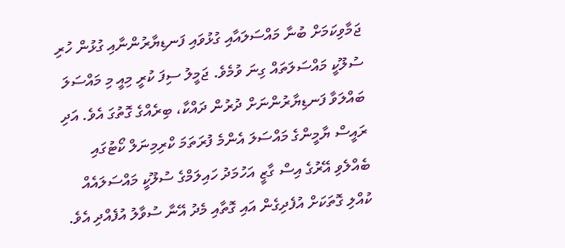ޖަމާވިކަމަށް ބުނާ މައްސަލައާއި ގުޅުވައި ފަނޑިޔާރުންނާއި ގުޅުން ހުރި ސުލޫކީ މައްސަލަތައް ގިނަ ވުމެވެ. ޖަމީލު ސިފަ ކުރީ މިއީ މި މައްސަލަ ބައްލަވާ ފަނޑިޔާރުންނަށް ދުރުން ދައްކާ، ބިރެއްގެ ގޮތުގަ އެވެ. އަދި ރައީސް ޔާމީންގެ މައްސަލަ އެންމެ ފުރަތަމަ ކްރިމިނަލް ކޯޓުގައި ބެއްލެވި އޭރުގެ އިސް ގާޒީ އަހުމަދު ހައިލަމްގެ ސުލޫކީ މައްސަލައެއް ކުއްލި ގޮތަކަށް އުފެދިގެން އައި ގޮތާއި މެދު އޭނާ ސުވާލު އުފެއްދި އެވެ.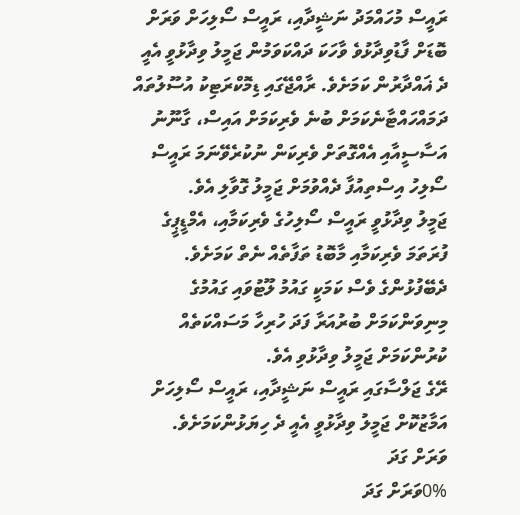ރައީސް މުހައްމަދު ނަޝީދާއި، ރައީސް ސޯލިހަށް ވަރަށް ބޮޑަށް ފާޑުވިދާޅުވެ ވާހަކަ ދައްކަވަމުން ޖަމީލު ވިދާޅުވީ އެއީ ދެ ޣައްދާރުން ކަމަށެވެ. ރާއްޖޭގައި ޑިމޮކްރަޓިކު އުސޫލުތައް ދަމައްހައްޓާނެކަމަށް ބުނެ ވެރިކަމަށް އައިސް، ގާނޫނު އަސާސީއާއި އެއްގޮތަށް ވެރިކަން ނުކުރެވޭނަމަ ރައީސް ސޯލިހު އިސްތިއުފާ ދެއްވުމަށް ޖަމީލު ގޮވާލި އެވެ.
ޖަމީލު ވިދާޅުވީ ރައީސް ސޯލިހުގެ ވެރިކަމާއި، އެމްޑީޕީގެ ފުރަތަމަ ވެރިކަމާއި މާބޮޑު ތަފާތެއް ނެތް ކަމަށެވެ. ދެބޭފުޅުންގެ ވެސް ކަމަކީ ގައުމު ލޫޓުވައި ގައުމުގެ މިނިވަންކަމަށް ބުރުއަރާ ފަދަ ހުރިހާ މަސައްކަތެއް ކުރުންކަމަށް ޖަމީލު ވިދާޅުވި އެވެ.
ރޭގެ ޖަލްސާގައި ރައީސް ނަޝީދާއި، ރައީސް ސޯލިހަށް އަމާޒުކޮށް ޖަމީލު ވިދާޅުވީ އެއީ ދެ ހިޔަޅުންކަމަށެވެ.
ވަރަށް ގަދަ
0%ވަރަށް ގަދަ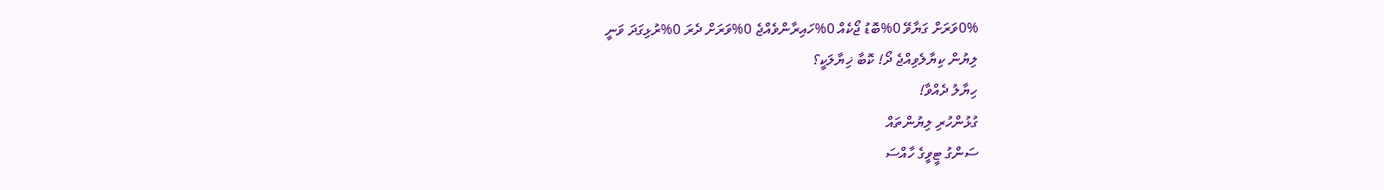0%ވަރަށް ގަޔާވޭ 0%ބޮޑު ޖޯކެއް 0%ހައިރާންވެއްޖެ 0%ވަރަށް ދެރަ 0%ރުޅިގަދަ ވަނީ
ލިޔުން ކިޔާލެވިއްޖެ ދޯ! ކޮބާ ޚިޔާލަކީ؟
ހިޔާލު ދެއްވާ!
ގުޅުންހުރި ލިޔުންތައް
ސަންގު ޓީވީގެ ހާއްސަ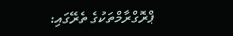ޕްރޮގްރާމްތަކުގެ ތެރޭގައި: